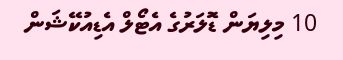10 މިލިޔަން ޑޮލަރުގެ އެޓޯލް އެޑިއުކޭޝަން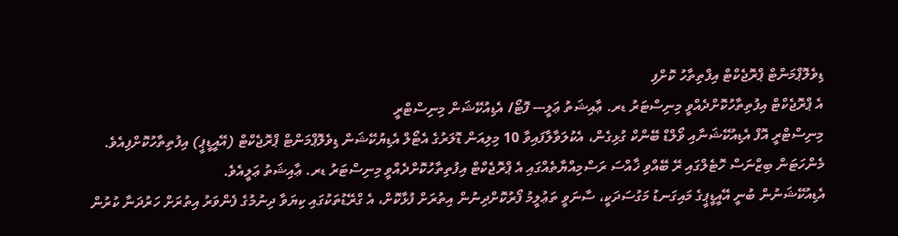ޑިވެލޮޕްމަންޓް ޕްރޮޖެކްޓް އިފްތިތާހު ކޮށްފި
އެ ޕްރޮޖެކްޓް އިފުތިތާހުކޮށްދެއްވީ މިނިސްޓަރު ޑރ. ޢާއިޝަތު ޢަލީ--- ފޮޓޯ/ އެޑިއުކޭޝަން މިނިސްޓްރީ
މިނިސްޓްރީ އޮފް އެޑިއުކޭޝަނާއި ވޯލްޑް ބޭންކް ގުޅިގެން، އެކުލަވާލާފައިވާ 10 މިލިއަން ޑޮލަރުގެ އެޓޯލް އެޑިޔުކޭޝަން ޑިވެލޮޕްމަންޓް ޕްރޮޖެކްޓް (އޭއީޑީޕީ) އިފުތިތާހުކޮށްފިއެވެ.
މެންހަޓަން ބިޒްނަސް ހޮޓެލްގައި ރޭ ބޭއްވި ޚާއްސަ ރަސްމިއްޔާތެއްގައި އެ ޕްރޮޖެކްޓް އިފުތިތާހުކޮށްދެއްވީ މިނިސްޓަރު ޑރ. ޢާއިޝަތު ޢަލީއެވެ.
އެޑިއުކޭޝަނުން ބުނީ އޭއީޑީޕީގެ މައިގަނޑު މަގުސަދަކީ، ސާނަވީ ތަޢުލީމު ފޯރުކޮށްދިނުން އިތުރަށް ފުޅާކޮށް، އެ ގްރޭޑުތަކުގައި ކިޔަވާ ދިނުމުގެ ފެންވަރު އިތުރަށް ހަރުދަނާ ކުރުން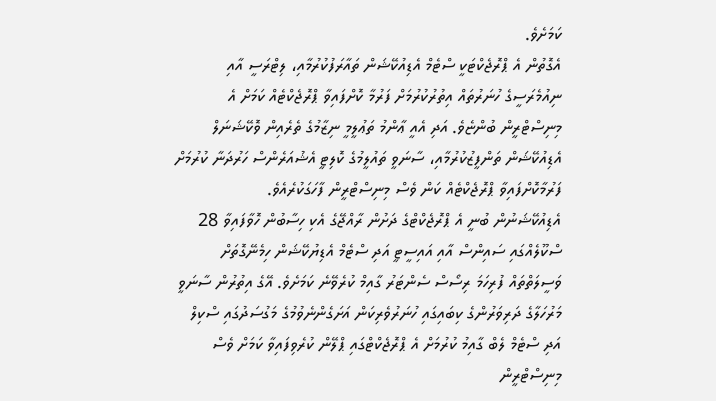ކަމަށެވެ.
އެގޮތުން އެ ޕްރޮޖެކްޓަކީ ސްޓެމް އެޑިއުކޭޝަން ތައާރަފުކުރުމާއި، ލިޓްރަސީ އާއި ނިއުމެރަސީގެ ހުނަރުތައް އިތުރުކުރުމަށް ފަރުމާ ކޮށްފައިވާ ޕްރޮޖެކްޓެއް ކަމަށް އެ މިނިސްޓްރީން ބުންޏެވެ. އަދި އެއީ ޢާންމު ތަޢުލީމީ ނިޒާމުގެ ތެރެއިން ވޮކޭޝަނަލް އެޑިއުކޭޝަން ތަންފީޒުކުރުމާއި، ސާނަވީ ތައުލީމުގެ ކޮލިޓީ އެޝުއަރެންސް ހަރުދަނާ ކުރުމަށް ފަރުމާކޮށްފައިވާ ޕްރޮޖެކްޓެއް ކަން ވެސް މިނިސްޓްރީން ފާހަގަކުރެއެވެ.
އެޑިއުކޭޝަނުން ބުނީ އެ ޕްރޮޖެކްޓްގެ ދަށުން ރާއްޖޭގެ އެކި ހިސާބުން ހޮވާފައިވާ 28 ސްކޫލެއްގައި ސައިންސް އާއި އައިސީޓީ އަދި ސްޓެމް އެޑިޔުކޭޝަން ހިމެނޭގޮތަށް ވަސީލަތްތައް ފުރިހަމަ ރިސޯސް ސެންޓަރު ގާއިމް ކުރެވޭނެ ކަމަށެވެ. އޭގެ އިތުރުން ސާނަވީ މަރުހަލާގެ ދަރިވަރުންގެ ކިބައިގައި ހުނަރުވެރިކަން އަށަގެންނެވުމުގެ މަގުސަދުގައި ސްކިލް އަދި ސްޓެމް ލެބް ގާއިމު ކުރުމަށް އެ ޕްރޮޖެކްޓްގައި ޕްލޭން ކުރެވިފައިވާ ކަމަށް ވެސް މިނިސްޓްރީން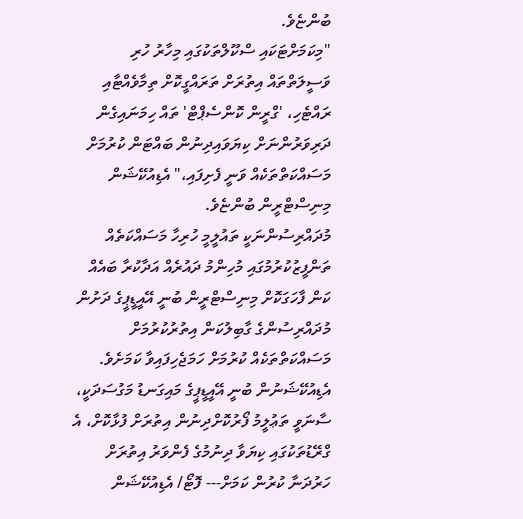ބުންޏެވެ.
"މިކަމަށްޓަކައި ސްކޫލްތަކުގައި މިހާރު ހުރި ވަސީލަތްތައް އިތުރަށް ތަރައްގީކޮށް ތިމާވެއްޓާއި ރައްޓެހި، 'ގްރީން ކޮންސެޕްޓް' ތައް ހިމަނައިގެން ދަރިވަރުންނަށް ކިޔަވައިދިނުން ބައްޓަން ކުރުމަށް މަސައްކަތްތަކެއް ވަނީ ފެށިފައި،" އެޑިއުކޭޝަން މިނިސްޓްރީން ބުންޏެވެ.
މުދައްރިސުންނަކީ ތައުލީމީ ހުރިހާ މަސައްކަތެއް ތަންފީޒުކުރުމުގައި މުހިންމު ދައުރެއް އަދާކުރާ ބައެއް ކަން ފާހަގަކޮށް މިނިސްޓްރީން ބުނީ އޭއީޑީޕީގެ ދަށުން މުދައްރިސުންގެ ގާބިލުކަން އިތުރުކުރުމަށް މަސައްކަތްތަކެއް ކުރުމަށް ހަމަޖެހިފައިވާ ކަމަށެވެ.
އެޑިއުކޭޝަނުން ބުނީ އޭއީޑީޕީގެ މައިގަނޑު މަގުސަދަކީ، ސާނަވީ ތަޢުލީމު ފޯރުކޮށްދިނުން އިތުރަށް ފުޅާކޮށް، އެ ގްރޭޑުތަކުގައި ކިޔަވާ ދިނުމުގެ ފެންވަރު އިތުރަށް ހަރުދަނާ ކުރުން ކަމަށް--- ފޮޓޯ/ އެޑިއުކޭޝަން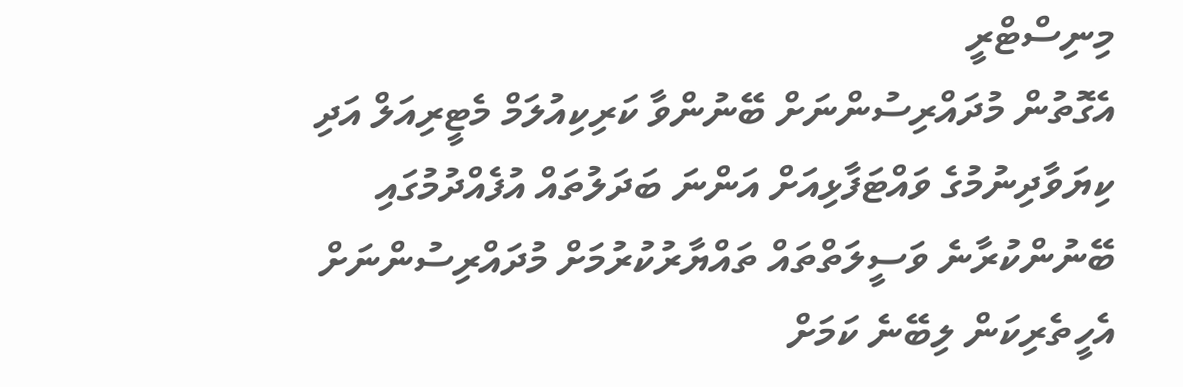މިނިސްޓްރީ
އެގޮތުން މުދައްރިސުންނަށް ބޭނުންވާ ކަރިކިއުލަމް މެޓީރިއަލް އަދި ކިޔަވާދިނުމުގެ ވައްޓަފާޅިއަށް އަންނަ ބަދަލުތައް އުފެއްދުމުގައި ބޭނުންކުރާނެ ވަސީލަތްތައް ތައްޔާރުކުރުމަށް މުދައްރިސުންނަށް އެހީތެރިކަން ލިބޭނެ ކަމަށް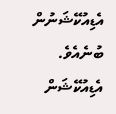އެޑިއުކޭޝަނުން ބުނެއެވެ.
އެޑިއުކޭޝަން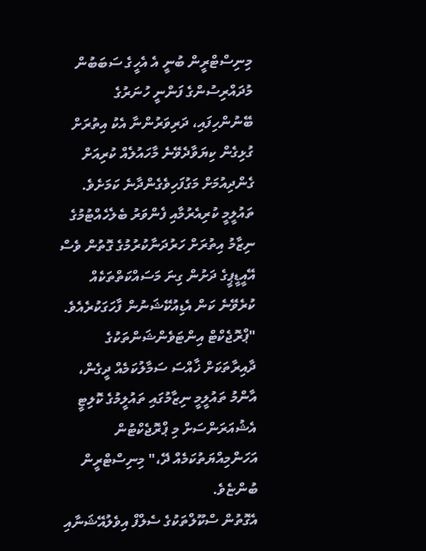މިނިސްޓްރީން ބުނީ އެ އެހީގެ ސަބަބުން މުދައްރިސުންގެ ފަންނީ ހުނަރުގެ ބޭނުންހިފައި، ދަރިވަރުންނާ އެކު އިތުރަށް ގުޅިގެން ކިޔަވާދެވޭނެ މާހައުލެއް ކުރިއަށް ގެންދިއުމަށް މަގުފަހިވެގެންދާނެ ކަމަށެވެ.
ތައުލީމީ ކުރިއެރުމާއި ފެންވަރު ބެލެހެއްޓުމުގެ ނިޒާމު އިތުރަށް ހަރުދަނާކުރުމުގެ ގޮތުން ވެސް އޭއީޑީޕީގެ ދަށުން ގިނަ މަސައްކަތްތަކެއް ކުރެވޭނެ ކަން އެޑިއުކޭޝަނުން ފާހަގަކުރެއެވެ.
"ޕްރޮޖެކްޓް އިންޓަވެންޝަންތަކުގެ ދާއިރާތަކަށް ޚާއްސަ ސަމާލުކަމެއް ދީގެން، އާންމު ތައުލީމީ ނިޒާމުގައި ތައުލީމުގެ ކޮލިޓީ އެޝުއަރަންސަށް މި ޕްރޮޖެކްޓުން އަހަންމިއްޔަތުކަމެއް ދޭ،" މިނިސްޓްރީން ބުންޏެވެ.
އެގޮތުން ސްކޫލްތަކުގެ ސެލްފް އިވެލުއޭޝަނާއި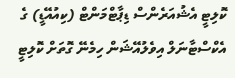ކޮލިޓީ އެޝުއަރެންސް ޑިޕާޓްމަންޓް (ކިއުއޭޑީ) ގެ އެކްސްޓާނަލް އިވެލުއޭޝަން ހިމެނޭ ގޮތަށް ކޮލިޓީ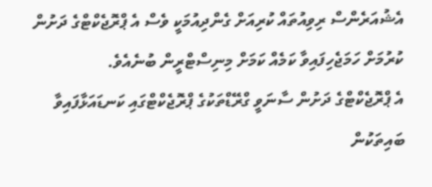އެޝުއަރެންސް ރިވިއުތައް ކުރިއަށް ގެންދިއުމަކީ ވެސް އެ ޕްރޮޖެކްޓްގެ ދަށުން ކުރުމަށް ހަމަޖެހިފައިވާ ކަމެއް ކަމަށް މިނިސްޓްރީން ބުނެއެވެ.
އެ ޕްރޮޖެކްޓްގެ ދަށުން ސާނަވީ ގްރޭޑްތަކުގެ ޕްރޮޖެކްޓްގައި ކަނޑައަޅާފައިވާ ބައިތަކުން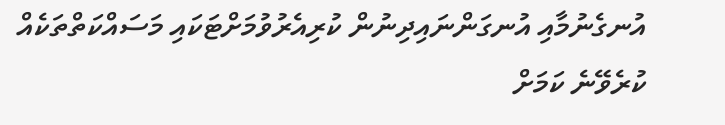އުނގެނުމާއި އުނގަންނައިދިނުން ކުރިއެރުވުމަށްޓަކައި މަސައްކަތްތަކެއް ކުރެވޭނެ ކަމަށް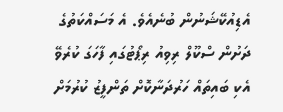އެޑިއުކޭޝަނުން ބުނެއެވެ. އެ މަސައްކަތުގެ ދަށުން ސްކޫލް ރިވިއު ރިޕޯޓުގައި ފާހަގަ ކުރެވޭ އެކި ބައިތައް ހަރުދަނާކޮށް ތަންފީޒު ކުރުމަށް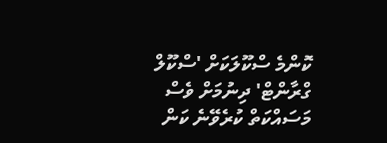ކޮންމެ ސްކޫލަކަށް 'ސްކޫލް ގްރާންޓް' ދިނުމަށް ވެސް މަސައްކަތް ކުރެވޭނެ ކަން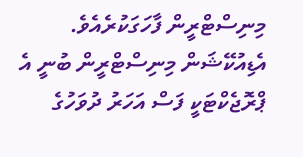މިނިސްޓްރީން ފާހަގަކުރެއެވެ.
އެޑިއުކޭޝަން މިނިސްޓްރީން ބުނީ އެ ޕްރޮޖެކްޓަކީ ފަސް އަހަރު ދުވަހުގެ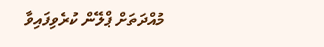މުއްދަތަށް ޕްލޭން ކުރެވިފައިވާ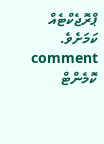ޕްރޮޖެކްޓެއް ކަމަށެވެ.
comment ކޮމެންޓް